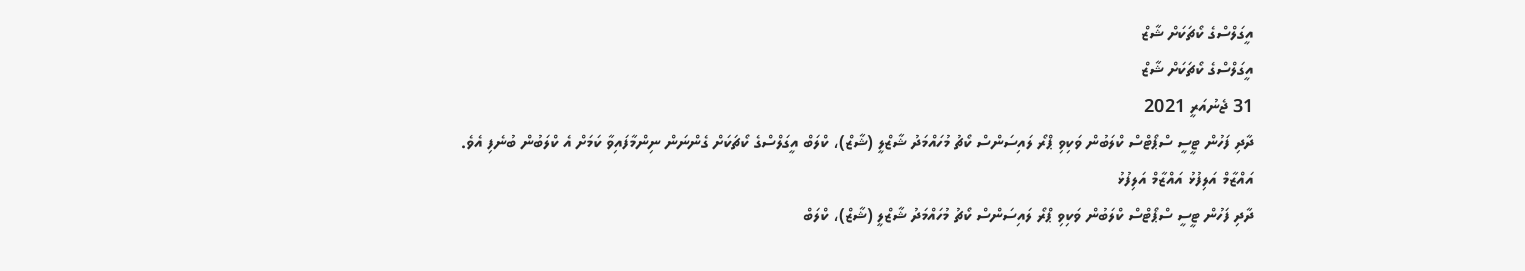އީގަލްސްގެ ކޯޗަކަށް ޝާޒް
އީގަލްސްގެ ކޯޗަކަށް ޝާޒް
31 ޖެނުއަރީ 2021
ދާދި ފަހުން ޓީސީ ސްޕޯޓްސް ކްލަބުން ވަކިވި ޕްރޯ ލައިސަންސް ކޯޗު މުހައްމަދު ޝާޒްލީ (ޝާޒް)، ކްލަބް އީގަލްސްގެ ކޯޗަކަށް ގެންނަން ނިންމާފައިވާ ކަމަށް އެ ކްލަބުން ބުނެފި އެވެ.
އައްޒާމް އަލިފުޅު އައްޒާމް އަލިފުޅު
ދާދި ފަހުން ޓީސީ ސްޕޯޓްސް ކްލަބުން ވަކިވި ޕްރޯ ލައިސަންސް ކޯޗު މުހައްމަދު ޝާޒްލީ (ޝާޒް)، ކްލަބް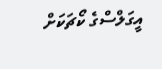އީގަލްސްގެ ކޯޗަކަށް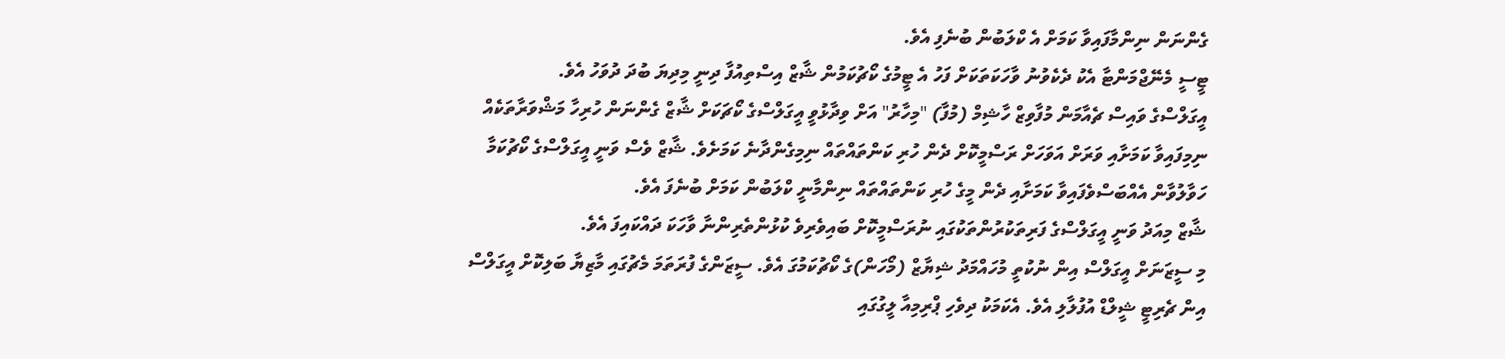ގެންނަން ނިންމާފައިވާ ކަމަށް އެ ކްލަބުން ބުނެފި އެވެ.
ޓީސީ މެނޭޖްމަންޓާ އެކު ދެކެވުނު ވާހަކަތަކަށް ފަހު އެ ޓީމުގެ ކޯޗުކަމުން ޝާޒް އިސްތިއުފާ ދިނީ މިދިޔަ ބުދަ ދުވަހު އެވެ.
އީގަލްސްގެ ވައިސް ޗެއާމަން މުފާވިޒް ހާޝިމް (މުފާ) "މިހާރު" އަށް ވިދާޅުވީ އީގަލްސްގެ ކޯޗަކަށް ޝާޒް ގެންނަން ހުރިހާ މަޝްވަރާތަކެއް ނިމިފައިވާ ކަމަށާއި ވަރަށް އަވަހަށް ރަސްމީކޮށް ދެން ހުރި ކަންތައްތައް ނިމިގެންދާނެ ކަމަށެވެ. ޝާޒް ވެސް ވަނީ އީގަލްސްގެ ކޯޗުކަމާ ހަވާލުވާން އެއްބަސްވެފައިވާ ކަމަށާއި ދެން މީގެ ހުރި ކަންތައްތައް ނިންމާނީ ކްލަބުން ކަމަށް ބުނެފަ އެވެ.
ޝާޒް މިއަދު ވަނީ އީގަލްސްގެ ފަރިތަކުރުންތަކުގައި ނުރަސްމީކޮށް ބައިވެރިވެ ކުޅުންތެރިންނާ ވާހަކަ ދައްކައިފަ އެވެ.
މި ސީޒަނަށް އީގަލްސް އިން ނުކުތީ މުހައްމަދު ޝިޔާޒް (މޯހަން)ގެ ކޯޗުކަމުގަ އެވެ. ސީޒަންގެ ފުރަތަމަ މެޗުގައި މާޒިޔާ ބަލިކޮށް އީގަލްސް އިން ޗެރިޓީ ޝީލްޑް އުފުލާލި އެވެ. އެކަމަކު ދިވެހި ޕްރިމިއާ ލީގުގައި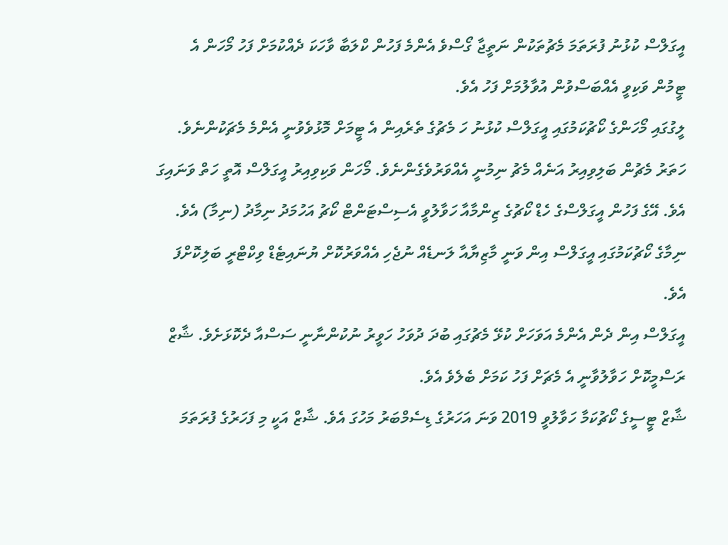އީގަލްސް ކުޅުނު ފުރަތަމަ މެޗުތަކުން ނަތީޖާ ގޯސްވެ އެންމެ ފަހުން ކްލަބާ ވާހަކަ ދެއްކުމަށް ފަހު މޯހަން އެ ޓީމުން ވަކިވީ އެއްބަސްވުން އުވާލުމަށް ފަހު އެވެ.
ލީގުގައި މޯހަންގެ ކޯޗުކަމުގައި އީގަލްސް ކުޅުނު ހަ މެޗުގެ ތެރެއިން އެ ޓީމަށް މޮޅުވެވުނީ އެންމެ މެޗަކުންނެވެ. ހަތަރު މެޗުން ބަލިވިއިރު އަނެއް މެޗު ނިމުނީ އެއްވަރުވެގެންނެވެ. މޯހަން ވަކިވިއިރު އީގަލްސް އޮތީ ހަތް ވަނައިގަ އެވެ. އޭގެ ފަހުން އީގަލްސްގެ ހެޑް ކޯޗުގެ ޒިންމާއާ ހަވާލުވީ އެސިސްޓަންޓް ކޯޗު އަހުމަދު ނިމާދު (ނިމާ) އެވެ. ނިމާގެ ކޯޗުކަމުގައި އީގަލްސް އިން ވަނީ މާޒިޔާއާ ލަނޑެއް ނުޖެހި އެއްވަރުކޮށް ޔުނައިޓެޑް ވިކްޓްރީ ބަލިކޮށްފަ އެވެ.
އީގަލްސް އިން ދެން އެންމެ އަވަހަށް ކުޅޭ މެޗުގައި ބުދަ ދުވަހު ހަވީރު ނުކުންނާނީ ސަސްއާ ދެކޮޅަށެވެ. ޝާޒް ރަސްމީކޮށް ހަވާލުވާނީ އެ މެޗަށް ފަހު ކަމަށް ބެލެވެ އެވެ.
ޝާޒް ޓީސީގެ ކޯޗުކަމާ ހަވާލުވީ 2019 ވަނަ އަހަރުގެ ޑިސެމްބަރު މަހުގަ އެވެ. ޝާޒް އަކީ މި ފަހަރުގެ ފުރަތަމަ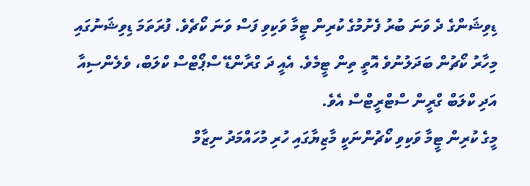ޑިވިޝަންގެ ދެ ވަނަ ބުރު ފެށުމުގެ ކުރިން ޓީމާ ވަކިވި ފަސް ވަނަ ކޯޗެވެ. ފުރަތަމަ ޑިވިޝަނުގައި މިހާރު ކޯޗުން ބަދަލުނުވެ އޮތީ ތިން ޓީމެވެ. އެއީ ދަ ގްރާންޑޭ ސްޕޯޓްސް ކްލަބް، ވެލެންސިއާ އަދި ކްލަބް ގްރީން ސްޓްރީޓްސް އެވެ.
މީގެ ކުރިން ޓީމާ ވަކިވި ކޯޗުންނަކީ މާޒިޔާގައި ހުރި މުހައްމަދު ނިޒާމް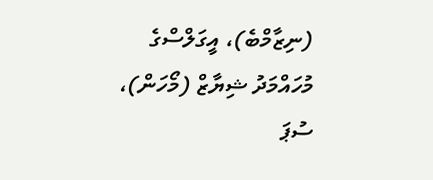(ނިޒާމްބެ)، އީގަލްސްގެ މުހައްމަދު ޝިޔާޒް (މޯހަން)، ސުޕަ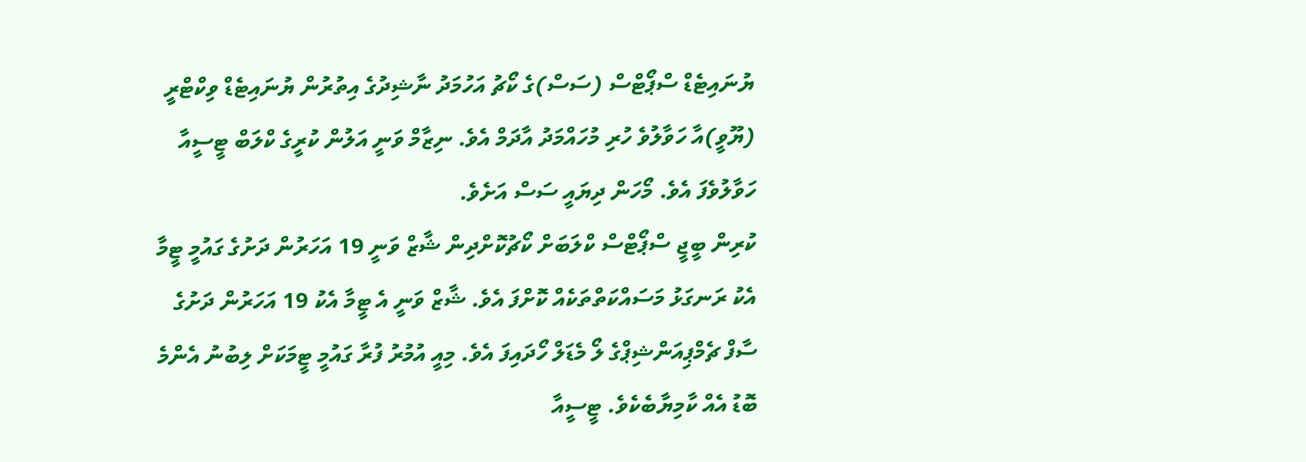ޔުނައިޓެޑް ސްޕޯޓްސް (ސަސް)ގެ ކޯޗު އަހުމަދު ނާޝިދުގެ އިތުރުން ޔުނައިޓެޑް ވިކްޓްރީ (ޔޫވީ)އާ ހަވާލުވެ ހުރި މުހައްމަދު އާދަމް އެވެ. ނިޒާމް ވަނީ އަލުން ކުރީގެ ކްލަބް ޓީސީއާ ހަވާލުވެފަ އެވެ. މޯހަން ދިޔައީ ސަސް އަށެވެ.
ކުރިން ބީޖީ ސްޕޯޓްސް ކްލަބަށް ކޯޗުކޮށްދިން ޝާޒް ވަނީ 19 އަހަރުން ދަށުގެ ގައުމީ ޓީމާ އެކު ރަނގަޅު މަސައްކަތްތަކެއް ކޮށްފަ އެވެ. ޝާޒް ވަނީ އެ ޓީމާ އެކު 19 އަހަރުން ދަށުގެ ސާފް ޗެމްޕިއަންޝިޕްގެ ލޯ މެޑަލް ހޯދައިފަ އެވެ. މިއީ އުމުރު ފުރާ ގައުމީ ޓީމަކަށް ލިބުނު އެންމެ ބޮޑު އެއް ކާމިޔާބެކެވެ. ޓީސީއާ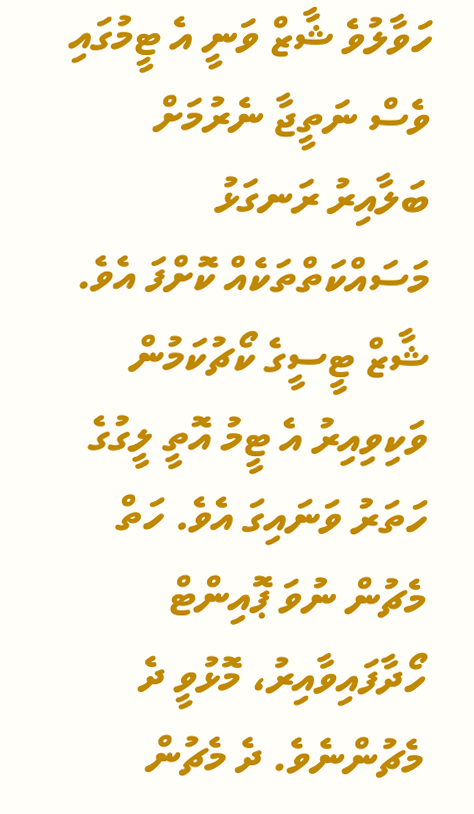ހަވާލުވެ ޝާޒް ވަނީ އެ ޓީމުގައި ވެސް ނަތީޖާ ނެރުމަށް ބަލާއިރު ރަނގަޅު މަސައްކަތްތަކެއް ކޮށްފަ އެވެ. ޝާޒް ޓީސީގެ ކޯޗުކަމުން ވަކިވިއިރު އެ ޓީމު އޮތީ ލީގުގެ ހަތަރު ވަނައިގަ އެވެ. ހަތް މެޗުން ނުވަ ޕޮއިންޓް ހޯދާފައިވާއިރު، މޮޅުވީ ދެ މެޗުންނެވެ. ދެ މެޗުން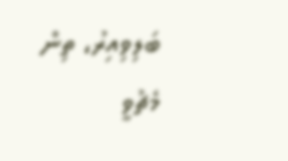ބަލިވިއިރު، ތިން މެޗުވީ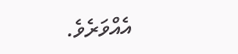އެއްވަރެވެ.